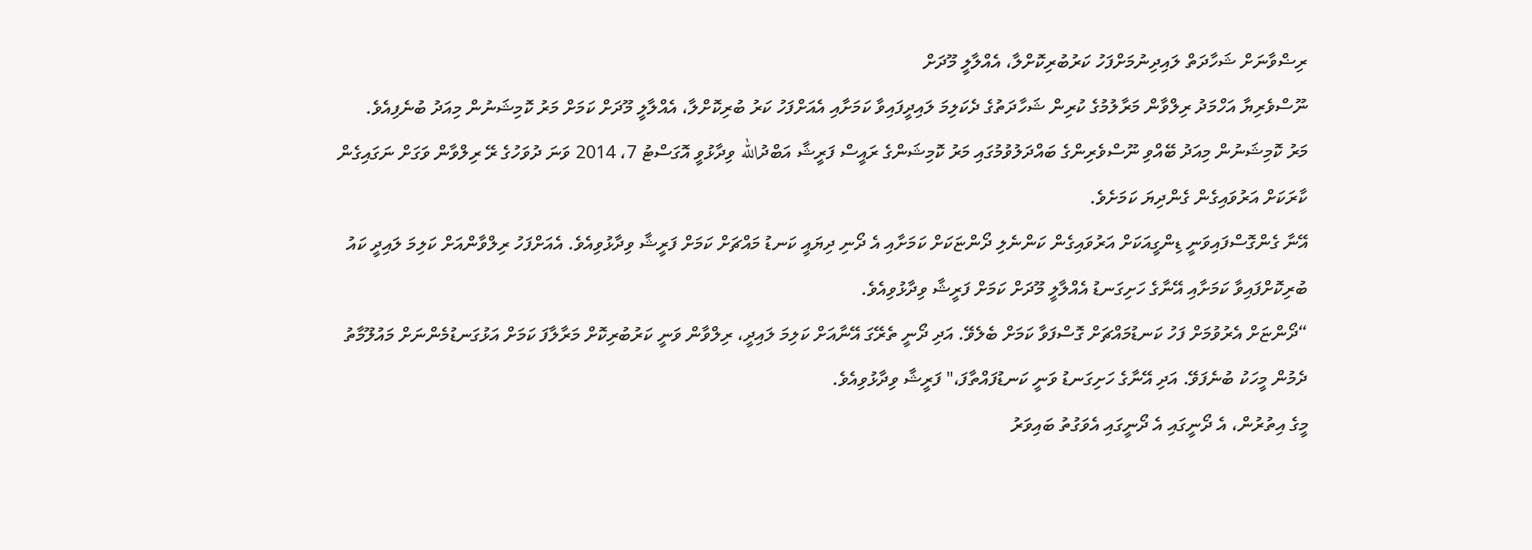ރިޟްވާނަށް ޝަހާދަތް ލައިދިނުމަށްފަހު ކަރުބުރިކޮށްލާ، އެއްލާލީ މޫދަށް
ނޫސްވެރިޔާ އަހްމަދު ރިލްވާން މަރާލުމުގެ ކުރިން ޝަހާދަތުގެ ދެކަލިމަ ލައިދީފައިވާ ކަމަށާއި އެއަށްފަހު ކަރު ބުރިކޮށްލާ، އެއްލާލީ މޫދަށް ކަމަށް މަރު ކޮމިޝަނުން މިއަދު ބުނެފިއެވެ.
މަރު ކޮމިޝަނުން މިއަދު ބޭއްވި ނޫސްވެރިންގެ ބައްދަލުވުމުގައި މަރު ކޮމިޝަންގެ ރައީސް ފަރީޝާ އަބްދުالله ވިދާޅުވީ އޮގަސްޓު 7، 2014 ވަނަ ދުވަހުގެ ރޭ ރިލްވާން ވަގަށް ނަގައިގެން ކާރަކަށް އަރުވައިގެން ގެންދިޔަ ކަމަށެވެ.
އޭނާ ގެންގޮސްފައިވަނީ ޑިންގީއަކަށް އަރުވައިގެން ކަންނެލި ދޯންޏަކަށް ކަމަށާއި އެ ދޯނި ދިޔައީ ކަނޑު މައްޗަށް ކަމަށް ފަރީޝާ ވިދާޅުވިއެވެ. އެއަށްފަހު ރިލްވާންއަށް ކަލިމަ ލައިދީ ކައު ބުރިކޮށްފައިވާ ކަމަށާއި އޭނާގެ ހަށިގަނޑު އެއްލާލީ މޫދަށް ކަމަށް ފަރީޝާ ވިދާޅުވިއެވެ.
“ދޯންޏަށް އެރުވުމަށް ފަހު ކަނޑުމައްޗަށް ގޮސްފަވާ ކަމަށް ބެލެވޭ. އަދި ދޯނީ ތެރޭގަ އޭނާއަށް ކަލިމަ ލައިދީ، ރިލްވާން ވަނީ ކަރުބުރިކޮށް މަރާލާފަ ކަމަށް އަޅުގަނޑުމެންނަށް މައުލޫމާތު ދެމުން މީހަކު ބުނެފަވޭ. އަދި އޭނާގެ ހަށިގަނޑު ވަނީ ކަނޑުފައްތާފަ،" ފަރީޝާ ވިދާޅުވިއެވެ.
މީގެ އިތުރުން، އެ ދޯނީގައި އެ ދޯނީގައި އެވަގުތު ބައިވަރު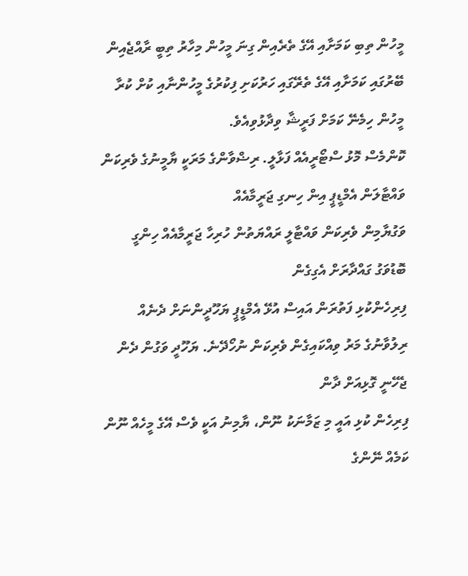މީހުން ތިބި ކަމަށާއި އޭގެ ތެރެއިން ގިނަ މީހުން މިހާރު ތިބީ ރާއްޖެއިން ބޭރުގައި ކަމަށާއި އޭގެ ތެރޭގައި ހަރުކަށި ފިކުރުގެ މީހުންނާއި ކުށް ކުރާ މީހުން ހިމެނޭ ކަމަށް ފަރީޝާ ވިދާޅުވިއެވެ.
ކޮންމެސް މޮޅު ސްޓޯރީއެއް ފަޅާލީ. ރިޟްވާންގެ މަރަކީ ޔާމީނުގެ ވެރިކަން ވައްޓާލަން އެމްޑީޕީ އިން ހިނގި ޖަރީމާއެއް
ވަގުޔާމިން ވެރިކަން ވައްޓާލީ ރައްޔަތުން ހުރިހާ ޖަރީމާއެއް ހިންގީ ބޮޑުވަގު ގައްދާރަށް އެގިގެން
ފިރިހެންކުޅި ފަތުރަން އައިސް އުޅޭ އެމްޑީޕީ ޔަހޫދީންނަށް ދެނެއް ރިލުވާނުގެ މަރު ވިއްކައިގެން ވެރިކަން ނުހޯދޭނެ. ޔަހޫދީ ވަގުން ދެން ޖެހޭނީ ގޮޅިއަށް ދާން
ފިރިހެން ކުޅި އައީ މި ޒަމާނަކު ނޫން، ޔާމިނު އަކީ ވެސް އޭގެ މީހެއް ނޫން ކަމެއް ނޭންގެ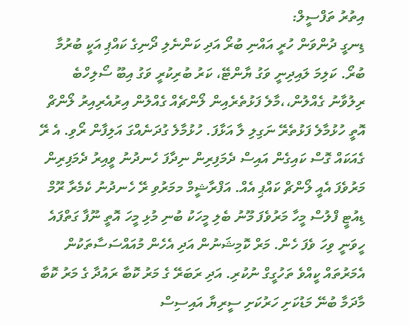އިތުރު ތަފްސީލް:
ޑިނގީ ދުންވަން ހުރީ އައްނި ބުރޯ އަދި ކަންނެލި ދޯނިގެ ކައްޕި އަކީ ބުރުމާ ބުރޯ. ކަލިމަ ލައިދިނީ ވަގު ޔާންޓޭ، ކަރު ބުރިކުރީ ވަގު އިބޫ ސޯލިހްބެ
ރިލުވާނު ގެއްލުން،،މާލެ ފަޅުތެރެއިން ލޯންޗެއް ގެއްލުން އިރުއެރިއިރު ލޯންޗް އޮތީ ހުޅުމާލެ ފަޅުތެރޭ ނަގިލި ލާ އަޅާފަ. ހުޅުމާލެ ގުދަނެއްގަ އަލިފާން ރޯވި. އެ ރޭ ގެއަކައް ގޮސް ކައިގެން އައިސް ދެމަފިރިން ނިދާފަ ހެނދުނު ވީއިރު ދެމަފިރިން މަރުވެފަ އެއީ ލޯންޗް ކައްޕި އެއް. އަފްރާޝީމް މމަރުވި ރޭ ހެނދުނު ކެމެރާ ރޫމް ޑިއުޓީ ފްލުސް މީހާ މަރުވެފަ މޫނު ބެލި މީހަކު ބުނި މުޅި މީހަ އޮތީ ނޫފާ ގަތްފައެ ހީވަނީ ވިހަ ވެފަ ހެން. މަރް ކޮމިޝަނުން އަދި އެހެން މުއައްސަސާތަކުން އެމަރުތައް ކީއްވެ ތަހުގީގް ނުކުރި. އަދި ރަބަރޭ ގެ މަރު ކޮބާ ރައުދާ ގެ މަރު ކޮބާ މާދަމާ ބުނޭ މަޑުކަށި ހަރުކަށި ސީރިޔާ އައިސިސް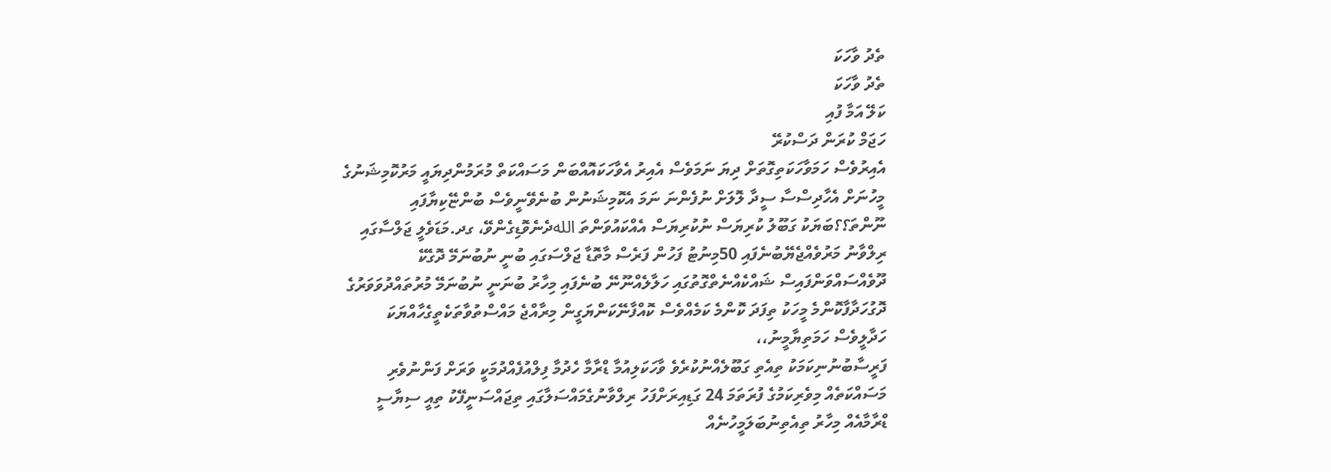ތެދު ވާހަކަ
ތެދު ވާހަކަ
ކަލޭ އަމާ ފުއި
ހަޖަމް ކުރަން ދަސްކުރޭ
އެއިރުވެސް ހަމަވާހަކަތިގޮތަށް ދިޔަ ނަމަވެސް އެއިރު އެވާހަކައޮއްބަން މަސައްކަތް މުރަމުންދިޔައީ މަރުކޮމިޝަނުގެ މީހުނަށް އެހާދިސްސާ ސީދާ ލޮލަށް ނުފެންނަ ނަމަ އެކޮމިޝަނުން ބުނެވޭނީވެސް ބުންޏޭކިޔާފައި ނޫންތަ؟؟ބަޔަކު ގަބޫލު ކުރިޔަސް ނުކުރިޔަސް އެއްކައުވަންތަ اللهދެނެވޮޑިގެންވޭ، ގދ.މަޑަވެލީ ޖަލްސާގައި ރިލްވާނު މަރުވެއްޖެޔޭބުނެފައި 50މިނުޓު ފަހުން ފަރެސް މާތޮޑާ ޖަލްސަގައި ބުނީ ނުބުނަމޭ ދޮގެކޭ ދޫވެއްސައްވަންފައިސް ޝައްކެއްނެތްގޮތުގައި ހަލާލެއްނޫނޭ ބުނެފައި މިހާރު ބުނަނީ ނުބުނަމޭ މުރުތައްދުވަވަރުގެ ދޮގުހަދާފާކޮންމެ މީހަކު ތިފަދަ ކޮންމެ ކަމެއްވެސް ކޮއްފާނޭކަންޔަގީން މިރާއްޖެ މައްސްތުވާތަކެތީގެހާއްޔަކަ ހަދާލީވެސް ހަމަތިޔާމީނު،،
ފަރީސާބުނުނިކަމަކު ތިއެތި ގަބޫލެއްނުކުރެވެ ވާހަކަލިއުމާ ޑްރާމާ ހެދުމާ ފިލްއުފެއްދުމަކީ ވަރަށް ފަންނުވެރި މަސައްކަތެއް މިވެރިކަމުގެ ފުރަތަމަ 24 ގަޑިއިރަށްފަހު ރިލްވާނުގެމައްސަލާގައި ތިޖައްސަނީފޭކު ތިއީ ސިޔާސީ ޑްރާމާއެއް މިހާރު ތިއެތިނުބަލަމީހުނެއް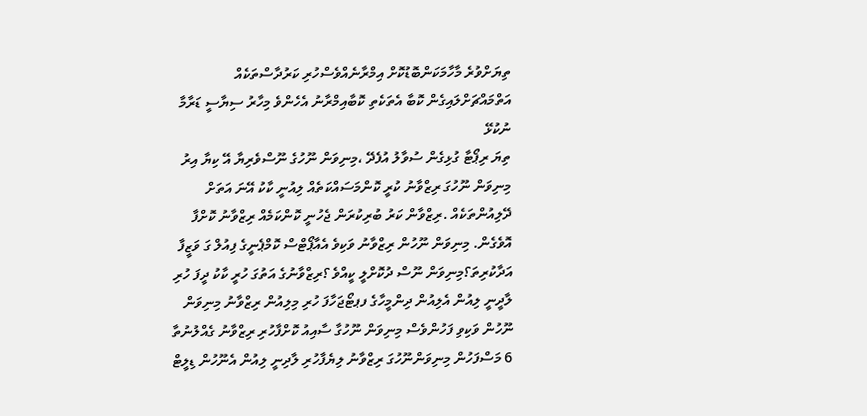ތިޔަށްވުރެ މާހާމަކަންބޮޑުކޮށް އިމްރާނެއްވެސްހުރި ކަރުދާސްތަކެއް އަތްމައްޗަށްލައިގެން ކޮބާ އެތަކެތި ކޮބާއިމްރާނު އެހެންވެ މިހާރު ސިޔާސީ ޑަރާމާ ނުކުޅޭ
ތިޔަ ރިޕޯޓާ ގުޅިގެން ސުވާލު އުފެދޭ ،މިނިވަން ނޫހުގެ ނޫސްވެރިޔާ އޭ ކިޔާ އިރު މިނިވަން ނޫހުގަ ރިޒްވާނު ކުރީ ކޮންމަސައްކަތެއް ލިއުނީ ކާކު އޭނަ އަތަށް ދޭލިއުންތަކެއް .ރިޒްވާން ކަރު ބުރިކުރަން ޖެހުނީ ކޮންކަމެއް ރިޒްވާނު ކޮށްފާ އޮވެގެން. މިނިވަން ނޫހުން ރިޒްވާނު ވަކިވެ އެއާޕޯޓްސް ކޮމްޕެނީގެ ފިއުލް ގަ ވަޒީފާ އަދާކުރިތަ؟މިނިވަން ނޫސް ދުކޮށްލީ ކީއްވެ ؟ރިޒްވާނުގެ އަތުގަ ހުރީ ކާކު ދީފަ ހުރި ލާދީނީ ލިއުން އެލިއުން ދިންމީހާގެ ފޕޓޯޖަހާފަ ހުރި މިލިއުން ރިޒްވާނު މިނިވަން ނޫހުން ވަކިވި ފަހުންވެސް މިނިވަން ނޫހުގާ ސާއިއު ކޮށްފާހުރި ރިޒްވާނު ގެއްލުނުތާ 6 މަސްފަހުން މިނިވަންނޫހުގަ ރިޒްވާނު ލިޔެފާހުރި ލާދިނީ ލިއުން އެނޫހުން ޑިލީޓް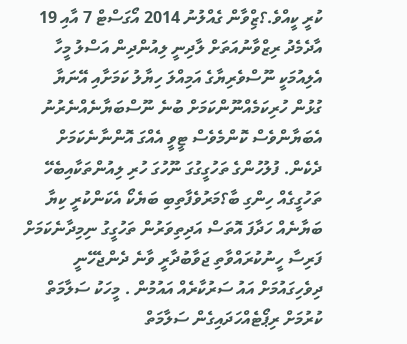ކުރީ ކީއްވެ.؟ޒިްވާން ގެއްލުނު 2014 އޯގަސްޓް 7 އާއި 19 އާދެމެދު ރިޒްވާނުއަތަށް ލާދިނީ ލިއުންދިން އަސްލު މީހާ އެލިއުމަކީ ނޫސްވެރިޔާގެ އަމިއްލަ ހިޔާލު ކަމަށާއި އޭނަޔާ ގުޅުން ހުރިކަމެއްނޫންކަމަށް ބުނެ ނޫސްބަޔާނެއްނެރުނު އެބަޔާންވެސް ކޮންމެވެސް ޓީވީ އެއްގަ އޮންނާނެކަމަށް ދެކެން. ފުލުހުންގެ ތަހުގީގުގަ ނޫހުގަ ހުރި ލިއުންތަކާއިބެހޭ ތަހުގީގެއް ހިންގި ބާ؟މަރުވެފާތިބި ބަޔެކޯ އެކަންކުރީ ކިޔާ ބަޔާނެއް ހަދާފަ އޮތަސް އަދިތިވަރުން ތަހުގީގު ނިމިދާނެކަމަށް ފަރިސާ ހީނުކުރައްވާތި ޖަވާބުދާރީ ވާނެ ދެންޖެހޭނީ ދިވެހިގައުމަށް އައު ސަރުކާރެއް އައުމުން . މީހަކު ސަލާމަތް ކުރުމަށް ރިޕޯޓެއްހަދައިގެން ސަލާމަތް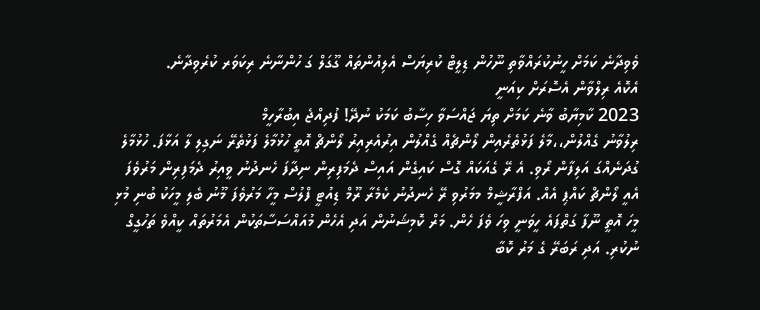ވެވިދާނެ ކަމަށް ހީނުކުރައްވާތި ނޫހުން ޑިލީޓް ކުރިޔަސް އެލިއުންތައް ގޫގަލް ގަ ހުންނާނެ ރިކަވަރ ކުރެވިދާނެ.
އެކޮއެ ރިލްވާން އެސޮރަށް ކިއަނީ
2023 ކާމިޔާބު ވާނެ ކަމަށް ތިޔަ ޖައްސަވާ ހިސާބު ކަމަކު ނުދޭ! ފުދިއްޖެ އިބުރާހީމް
ރިލުވާނު ގެއްލުން،،މާލެ ފަޅުތެރެއިން ލޯންޗެއް ގެއްލުން އިރުއެރިއިރު ލޯންޗް އޮތީ ހުޅުމާލެ ފަޅުތެރޭ ނަގިލި ލާ އަޅާފަ. ހުޅުމާލެ ގުދަނެއްގަ އަލިފާން ރޯވި. އެ ރޭ ގެއަކައް ގޮސް ކައިގެން އައިސް ދެމަފިރިން ނިދާފަ ހެނދުނު ވީއިރު ދެމަފިރިން މަރުވެފަ އެއީ ލޯންޗް ކައްޕި އެއް. އަފްރާޝީމް މމަރުވި ރޭ ހެނދުނު ކެމެރާ ރޫމް ޑިއުޓީ ފްލުސް މީހާ މަރުވެފަ މޫނު ބެލި މީހަކު ބުނި މުޅި މީހަ އޮތީ ނޫފާ ގަތްފައެ ހީވަނީ ވިހަ ވެފަ ހެން. މަރް ކޮމިޝަނުން އަދި އެހެން މުއައްސަސާތަކުން އެމަރުތައް ކީއްވެ ތަހުގީގް ނުކުރި. އަދި ރަބަރޭ ގެ މަރު ކޮބާ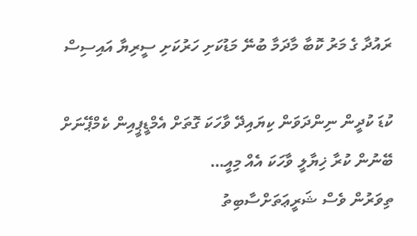ރައުދާ ގެ މަރު ކޮބާ މާދަމާ ބުނޭ މަޑުކަށި ހަރުކަށި ސީރިޔާ އައިސިސް

ކުޑަ ކުދީން ނިންދަވަން ކިޔައިދޭ ވާހަކަ ގޮތަށް އެމްޑީޕީއިން ކެމްޕޭނަށް ބޭނުން ކުރާ ޚިޔާލީ ވާހަކަ އެއް މިއީ…
ތިވަރުން ވެސް ޝަރީޢަތަށްސާބިތު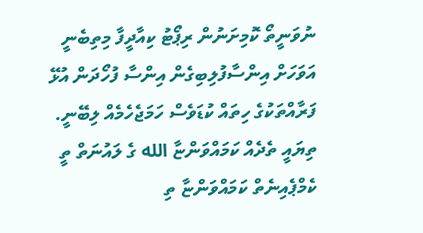ނުވަނީތޯ ކޮމިށަނުން ރިޕޯޓު ކިއާދީފާ މިތިބެނީ އަވަހަށް އިންސާފުލިބިގެން އިންސާ ފުހޯދަން އުޅޭ ފަރާއްތަކުގެ ހިތައް ކުޑަވެސް ހަމަޖެހެމެއް ލިބޭނީ.
ތިޔައީ ތެދެއް ކަމައްވަންޏާ الله ގެ ލައުނަތް ތީ ކެމްޕެއިނެތް ކަމައްވަންޏާ ތި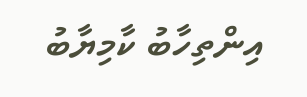އިންތިހާބު ކާމިޔާބު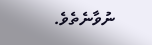ނުވާނެތެވެ.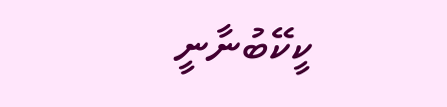ކީކޭބުނާނީ